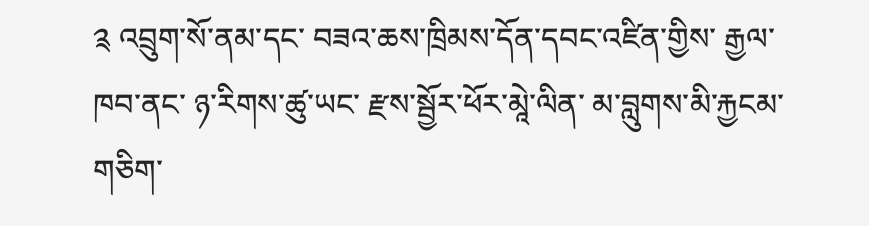༉ འབྲུག་སོ་ནམ་དང་ བཟའ་ཆས་ཁྲིམས་དོན་དབང་འཛིན་གྱིས་ རྒྱལ་ཁབ་ནང་ ཉ་རིགས་ཚུ་ཡང་ རྫས་སྦྱོར་ཕོར་མཱེ་ལིན་ མ་བླུགས་མི་རྐྱངམ་གཅིག་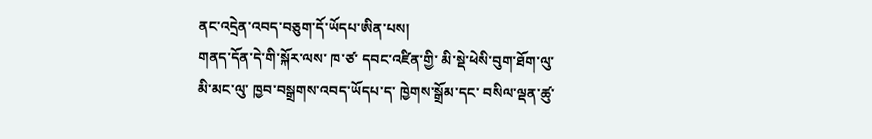ནང་འདྲེན་འབད་བཅུག་དོ་ཡོདཔ་ཨིན་པས།
གནད་དོན་དེ་གི་སྐོར་ལས་ ཁ་ཙ་ དབང་འཛིན་གྱི་ མི་སྡེ་ཕེསི་བུག་ཐོག་ལུ་ མི་མང་ལུ་ ཁྱབ་བསྒྲགས་འབད་ཡོདཔ་ད་ ཁྱེགས་སྒྲོམ་དང་ བསིལ་ལྡན་ཚུ་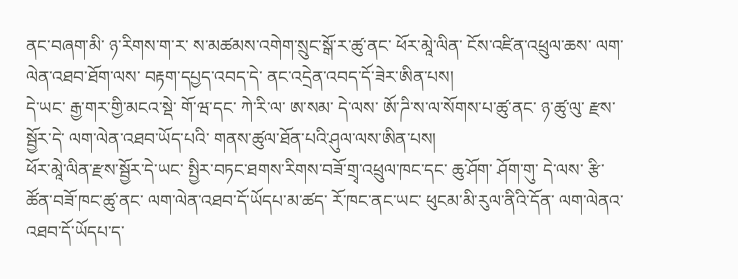ནང་བཞག་མི་ ཉ་རིགས་ག་ར་ ས་མཚམས་འགེག་སྲུང་སྒོ་ར་ཚུ་ནང་ ཕོར་མཱེ་ལིན་ ངོས་འཛིན་འཕྲུལ་ཆས་ ལག་ལེན་འཐབ་ཐོག་ལས་ བརྟག་དཔྱད་འབད་དེ་ ནང་འདྲེན་འབད་དོ་ཟེར་ཨིན་པས།
དེ་ཡང་ རྒྱ་གར་གྱི་མངའ་སྡེ་ གོ་ཝ་དང་ ཀེ་རི་ལ་ ཨ་སམ་ དེ་ལས་ ཨོ་ཌི་ས་ལ་སོགས་པ་ཚུ་ནང་ ཉ་ཚུ་ལུ་ རྫས་སྦྱོར་དེ་ ལག་ལེན་འཐབ་ཡོད་པའི་ གནས་ཚུལ་ཐོན་པའི་ཤུལ་ལས་ཨིན་པས།
ཕོར་མཱེ་ལིན་རྫས་སྦྱོར་དེ་ཡང་ སྤྱིར་བཏང་ཐགས་རིགས་བཟོ་གྲྭ་འཕྲུལ་ཁང་དང་ ཆུ་ཤོག་ ཤོག་གུ་ དེ་ལས་ རྩི་ཚོན་བཟོ་ཁང་ཚུ་ནང་ ལག་ལེན་འཐབ་དོ་ཡོདཔ་མ་ཚད་ རོ་ཁང་ནང་ཡང་ ཕུངམ་མི་རུལ་ནིའི་དོན་ ལག་ལེནའ་འཐབ་དོ་ཡོདཔ་ད་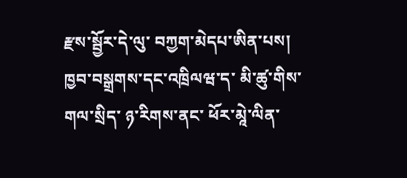རྫས་སྦྱོར་དེ་ལུ་ བཀྱག་མེདཔ་ཨིན་པས།
ཁྱབ་བསྒྲགས་དང་འཁྲིལཝ་ད་ མི་ཚུ་གིས་ གལ་སྲིད་ ཉ་རིགས་ནང་ ཕོར་མཱེ་ལིན་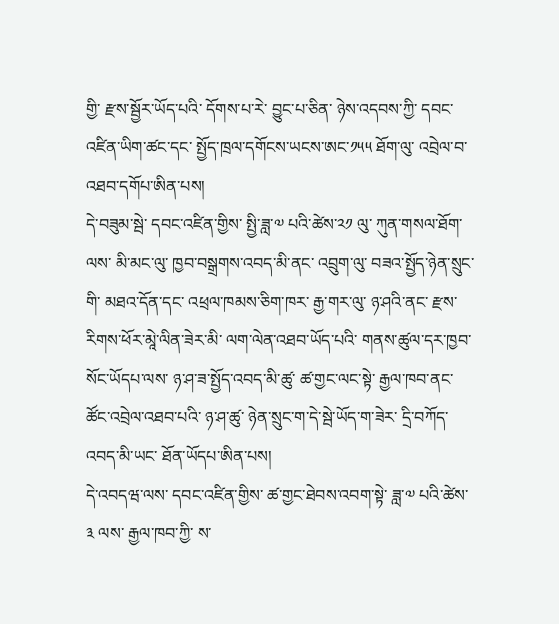གྱི་ རྫས་སྦྱོར་ཡོད་པའི་ དོགས་པ་རེ་ བྱུང་པ་ཅིན་ ཉེས་འདབས་ཀྱི་ དབང་འཛིན་ཡིག་ཚང་དང་ སྤྱོད་ཁྲལ་དགོངས་ཡངས་ཨང་༡༥༥ ཐོག་ལུ་ འབྲེལ་བ་འཐབ་དགོཔ་ཨིན་པས།
དེ་བཟུམ་སྦེ་ དབང་འཛིན་གྱིས་ སྤྱི་ཟླ་༧ པའི་ཚེས་༢༡ ལུ་ ཀུན་གསལ་ཐོག་ལས་ མི་མང་ལུ་ ཁྱབ་བསྒྲགས་འབད་མི་ནང་ འབྲུག་ལུ་ བཟའ་སྤྱོད་ཉེན་སྲུང་གི་ མཐའ་དོན་དང་ འཕྲལ་ཁམས་ཅིག་ཁར་ རྒྱ་གར་ལུ་ ཉ་ཤའི་ནང་ རྫས་རིགས་ཕོར་མཱེ་ལིན་ཟེར་མི་ ལག་ལེན་འཐབ་ཡོད་པའི་ གནས་ཚུལ་དར་ཁྱབ་ སོང་ཡོདཔ་ལས་ ཉ་ཤ་ཟ་སྤྱོད་འབད་མི་ཚུ་ ཚ་གྱང་ལང་སྟེ་ རྒྱལ་ཁབ་ནང་ ཚོང་འབྲེལ་འཐབ་པའི་ ཉ་ཤ་ཚུ་ ཉེན་སྲུང་ག་དེ་སྦེ་ཡོད་ག་ཟེར་ དྲི་བཀོད་འབད་མི་ཡང་ ཐོན་ཡོདཔ་ཨིན་པས།
དེ་འབདཝ་ལས་ དབང་འཛིན་གྱིས་ ཚ་གྱང་ཐེབས་འབག་སྟེ་ ཟླ་༧ པའི་ཚེས་༣ ལས་ རྒྱལ་ཁབ་ཀྱི་ ས་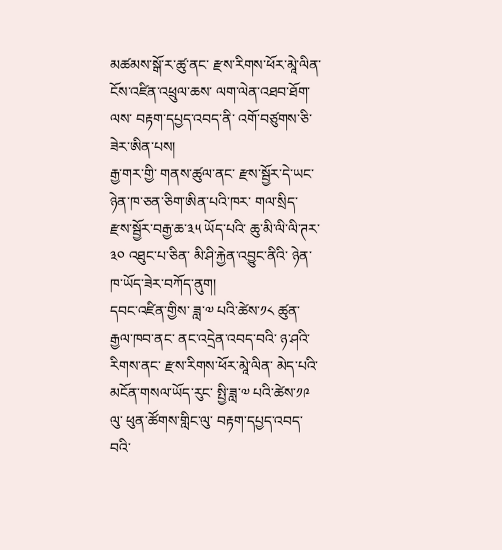མཚམས་སྒོ་ར་ཚུ་ནང་ རྫས་རིགས་ཕོར་མཱེ་ལིན་ ངོས་འཛིན་འཕྲུལ་ཆས་ ལག་ལེན་འཐབ་ཐོག་ལས་ བརྟག་དཔྱད་འབད་ནི་ འགོ་བཙུགས་ཅི་ཟེར་ཨིན་པས།
རྒྱ་གར་གྱི་ གནས་ཚུལ་ནང་ རྫས་སྦྱོར་དེ་ཡང་ ཉེན་ཁ་ཅན་ཅིག་ཨིན་པའི་ཁར་ གལ་སྲིད་ རྫས་སྦྱོར་བརྒྱ་ཆ་༣༥ ཡོད་པའི་ ཆུ་མི་ལི་ལི་ཊར་༣༠ འཐུང་པ་ཅིན་ མི་ཤི་རྐྱེན་འབྱུང་ནིའི་ ཉེན་ཁ་ཡོད་ཟེར་བཀོད་ནུག།
དབང་འཛིན་གྱིས་ ཟླ་༧ པའི་ཚེས་༡༨ ཚུན་ རྒྱལ་ཁབ་ནང་ ནང་འདྲེན་འབད་བའི་ ཉ་ཤའི་རིགས་ནང་ རྫས་རིགས་ཕོར་མཱེ་ལིན་ མེད་པའི་ མངོན་གསལ་ཡོད་རུང་ སྤྱི་ཟླ་༧ པའི་ཚེས་༡༩ ལུ་ ཕུན་ཚོགས་གླིང་ལུ་ བརྟག་དཔྱད་འབད་བའི་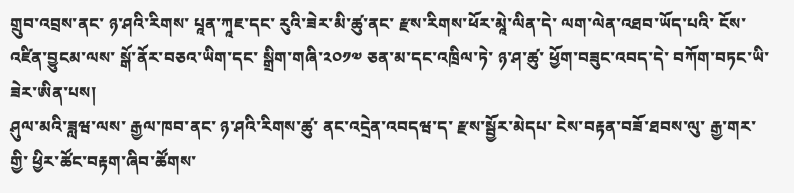གྲུབ་འབྲས་ནང་ ཉ་ཤའི་རིགས་ པཱན་ཀཱཇ་དང་ རུའི་ཟེར་མི་ཚུ་ནང་ རྫས་རིགས་ཕོར་མཱེ་ལིན་དེ་ ལག་ལེན་འཐབ་ཡོད་པའི་ ངོས་འཛིན་བྱུངམ་ལས་ སྒོ་ནོར་བཅའ་ཡིག་དང་ སྒྲིག་གཞི་༢༠༡༧ ཅན་མ་དང་འཁྲིལ་ཏེ་ ཉ་ཤ་ཚུ་ ཕྱོག་བཟུང་འབད་དེ་ བཀོག་བཏང་ཡི་ཟེར་ཨིན་པས།
ཤུལ་མའི་ཟླཝ་ལས་ རྒྱལ་ཁབ་ནང་ ཉ་ཤའི་རིགས་ཚུ་ ནང་འདྲེན་འབདཝ་ད་ རྫས་སྦྱོར་མེདཔ་ ངེས་བརྟན་བཟོ་ཐབས་ལུ་ རྒྱ་གར་གྱི་ ཕྱིར་ཚོང་བརྟག་ཞིབ་ཚོགས་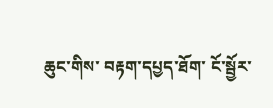ཆུང་གིས་ བརྟག་དཔྱད་ཐོག་ ངོ་སྦྱོར་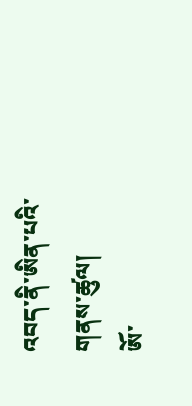འབད་ནི་ཨིན་པའི་གནས་ཚུལ།
ཨོ་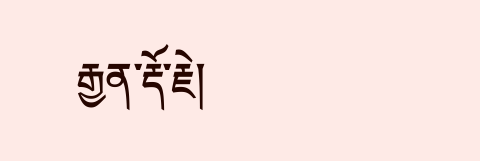རྒྱན་རྡོ་རྗེ།